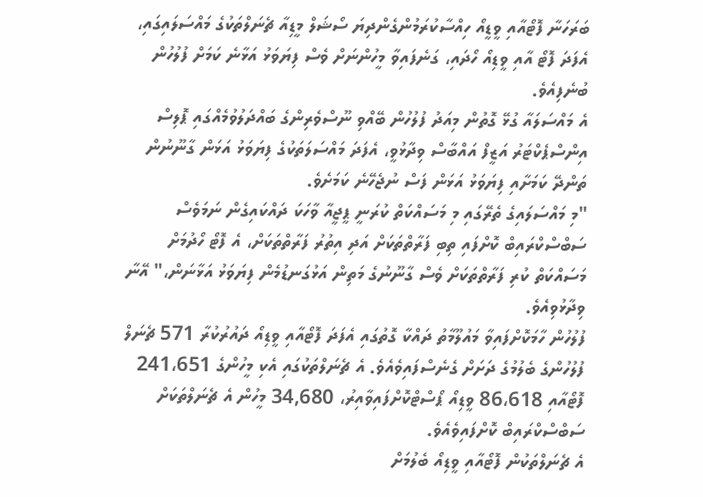ބަރަހަނާ ފޮޓޯއާއި ވީޑީއޯ ހިއްސާކުރަމުންގެންދިޔަ ސޯޝަލް މީޑިއާ ޗެނަލްތަކުގެ މައްސަލައިގައި، އެފަދަ ފޮޓޯ އާއި ވީޑިއޯ ހޯދައި، ގަނެފައިވާ މީހުންނަށް ވެސް ފިޔަވަޅު އަޅާނެ ކަމަށް ފުލުހުން ބުނެފިއެވެ.
އެ މައްސަލައާ ގުޅޭ ގޮތުން މިއަދު ފުލުހުން ބޭއްވި ނޫސްވެރިންގެ ބައްދަލުވުމެއްގައި ޕޮލިސް އިންސްޕެކްޓަރު އަޒީފް އައްބާސް ވިދާޅުވީ، އެފަދަ މައްސަލަތަކުގެ ފިޔަވަޅު އަޅަން ގާނޫނުން ތަންދޭ ކަމަށާއި ފިޔަވަޅު އަޅަން ފަސް ނުޖެހޭނެ ކަމަށެވެ.
"މި މައްސަލައިގެ ތެރޭގައި މި މަސައްކަތް ކުރަނީ ޕީޖީއާ ވާހަކަ ދައްކައިގެން ނަމަވެސް ސަބްސްކްރައިބް ކޮށްފައި ތިބި ފަރާތްތަކަށް އަދި އިތުރު ފަރާތްތަކަށް، އެ ފޮޓޯ ހޯދުމަށް މަސައްކަތް ކުރި ފަރާތްތަކަށް ވެސް ގާނޫނުގެ މަތިން އަޅުގަނޑުމެން ފިޔަވަޅު އަޅާނަން،" އޭނާ ވިދާޅުވިއެވެ.
ފުލުހުން ހާމަކޮށްފައިވާ މައުލޫމާތު ދައްކާ ގޮތުގައި އެފަދަ ފޮޓޯއާއި ވީޑިއޯ ދައުރުކުރާ 571 ޗެނަލް ފުލުހުންގެ ބެލުމުގެ ދަށަށް ގެނެސްފައިވެއެވެ. އެ ޗެނަލްތަކުގައި އެކި މީހުންގެ 241،651 ފޮޓޯއާއި 86،618 ވީޑިއޯ ޕޯސްޓްކޮށްފައިވާއިރު، 34,680 މީހުން އެ ޗެނަލްތަކަށް ސަބްސްކްރައިބް ކޮށްފައިވެއެވެ.
އެ ޗެނަލްތަކުން ފޮޓޯއާއި ވީޑިއޯ ބެލުމަށް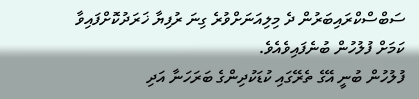ސަބްސްކްރައިބަރުން ދެ މިލިއަނަށްވުރެ ގިނަ ރުފިޔާ ޚަރަދުކޮށްފައިވާ ކަމަށް ފުލުހުން ބުނެފައިވެއެވެ.
ފުލުހުން ބުނީ އޭގެ ތެރޭގައި ކުޑަކުދިންގެ ބަރަހަނާ އަދި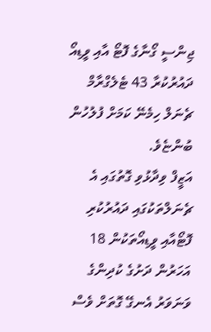ޖިންސީ ގޯނާގެ ފޮޓޯ އާއި ވީޑިއޯ ދައުރުކުރާ 43 ޓެލެގްރާމް ޗެނަލް ހިމެނޭ ކަމަށް ފުލުހުން ބުންޏެވެ.
އަޒީފް ވިދާޅުވި ގޮތުގައި އެ ޗެނަލްތަކުގައި ދައުރުކުރި ފޮޓޯއާއި ވީޑިއޯތަކުން 18 އަހަރުން ދަށުގެ ކުދިންގެ ވަނަވަރު އެނގޭ ގޮތަށް ވެސް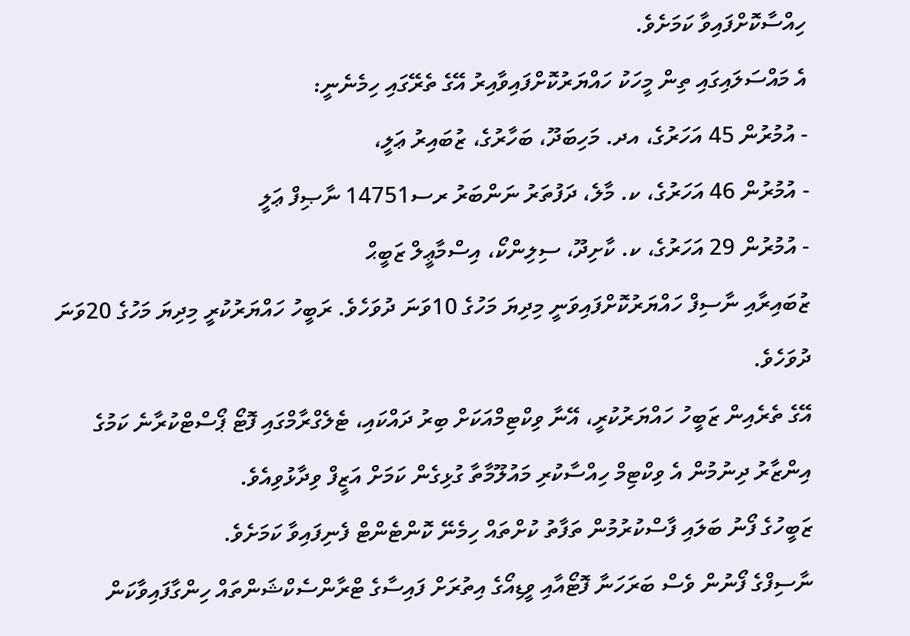ހިއްސާކޮށްފައިވާ ކަމަށެވެ.
އެ މައްސަލައިގައި ތިން މީހަކު ހައްޔަރުކޮށްފައިވާއިރު އޭގެ ތެރޭގައި ހިމެނެނީ:
- އުމުރުން 45 އަހަރުގެ، އދ. މަހިބަދޫ، ބަހާރުގެ، ޒުބައިރު ޢަލީ،
- އުމުރުން 46 އަހަރުގެ، ކ. މާލެ، ދަފުތަރު ނަންބަރު ރސ14751 ނާޞިފް ޢަލީ
- އުމުރުން 29 އަހަރުގެ، ކ. ކާށިދޫ، ސިލިންކޯ، އިސްމާޢީލް ޒަބީޙް
ޒުބައިރާއި ނާސިފް ހައްޔަރުކޮށްފައިވަނީ މިދިޔަ މަހުގެ 10ވަނަ ދުވަހެވެ. ރަބީހު ހައްޔަރުކުރީ މިދިޔަ މަހުގެ 20ވަނަ ދުވަހެވެ.
އޭގެ ތެރެއިން ޒަބީހު ހައްޔަރުކުރީ، އޭނާ ވިކްޓިމްއަކަށް ބިރު ދައްކައި، ޓެލެގްރާމްގައި ފޮޓޯ ޕޯސްޓްކުރާނެ ކަމުގެ އިންޒާރު ދިނުމުން އެ ވިކްޓިމް ހިއްސާކުރި މައުލޫމާތާ ގުޅިގެން ކަމަށް އަޒީފް ވިދާޅުވިއެވެ.
ޒަބީހުގެ ފޯނު ބަލައި ފާސްކުރުމުން ތަފާތު ކުށްތައް ހިމެނޭ ކޮންޓެންޓް ފެނިފައިވާ ކަމަށެވެ.
ނާސިފްގެ ފޯނުން ވެސް ބަރަހަނާ ފޮޓޯއާއި ވީޑިއޯގެ އިތުރަށް ފައިސާގެ ޓްރާންސެކްޝަންތައް ހިންގާފައިވާކަން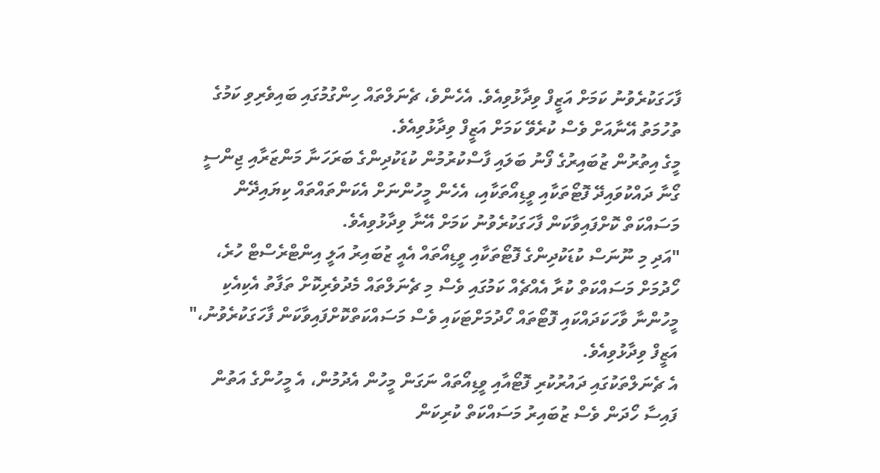ފާހަގަކުރެވުނު ކަމަށް އަޒީފް ވިދާޅުވިއެވެ. އެހެންވެ، ޗެނަލްތައް ހިންގުމުގައި ބައިވެރިވި ކަމުގެ ތުހުމަތު އޭނާއަށް ވެސް ކުރެވޭ ކަމަށް އަޒީފް ވިދާޅުވިއެވެ.
މީގެ އިތުރުން ޒުބައިރުގެ ފޯނު ބަލައި ފާސްކުރުމުން ކުޑަކުދިންގެ ބަރަހަނާ މަންޒަރާއި ޖިންސީ ގޯނާ ދައްކުވައިދޭ ފޮޓޯތަކާއި ވީޑިއޯތަކާއި، އެހެން މީހުންނަށް އެކަންތައްތައް ކިޔައިދޭން މަސައްކަތް ކޮށްފައިވާކަން ފާހަގަކުރެވުނު ކަމަށް އޭނާ ވިދާޅުވިއެވެ.
"އަދި މި ނޫނަސް ކުޑަކުދިންގެ ފޮޓޯތަކާއި ވީޑިއޯތައް އެއީ ޒުބައިރު އަލީ އިންޓްރެސްޓް ހުރެ، ހޯދުމަށް މަސައްކަތް ކުރާ އެއްޗެއް ކަމުގައި ވެސް މި ޗެނަލްތައް މެދުވެރިކޮށް ތަފާތު އެކިއެކި މީހުންނާ ވާހަކަދައްކައި ފޮޓޯތައް ހޯދުމަށްޓަކައި ވެސް މަސައްކަތްކޮށްފައިވާކަން ފާހަގަކުރެވުނު،" އަޒީފް ވިދާޅުވިއެވެ.
އެ ޗެނަލްތަކުގައި ދައުރުކުރި ފޮޓޯއާއި ވީޑިއޯތައް ނަގަން މީހުން އެދުމުން، އެ މީހުންގެ އަތުން ފައިސާ ހޯދަން ވެސް ޒުބައިރު މަސައްކަތް ކުރިކަން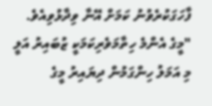ފާހަގަކުރެވުނު ކަމަށް އޭނާ ވިދާޅުވިއެވެ.
"މީގެ އެންމެ ހިތާމަވެރިކަމަކީ ޒުބައިރު އަލީ މި އަމަލު ހިންގަމުން ދިޔައިރު މީގެ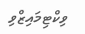ވިކްޓިމައިޒްވި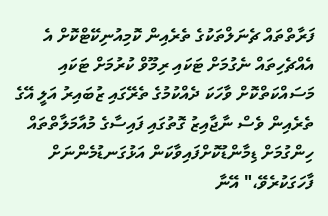ފަރާތްތައް ޗެނަލްތަކުގެ ތެރެއިން ކޮމިއުނިކޭޓްކޮށް އެ އެއްޗެހިތައް ނެގުމަށް ޓަކައި ރިމޫވް ކުރުމަށް ޓަކައި މަސައްކަތްކޮށް ވާހަކަ ދެއްކުމުގެ ތެރޭގައި ޒުބައިރު އަލީ އޭގެ ތެރެއިން ވެސް ނާޖާއިޒު ގޮތުގައި ފައިސާގެ މުއާމަލާތްތައް ހިންގުމަށް ޑިމާންޑުކޮށްފައިވާކަން އަޅުގަނޑުމެންނަށް ފާހަގަކުރެވޭ،" އޭނާ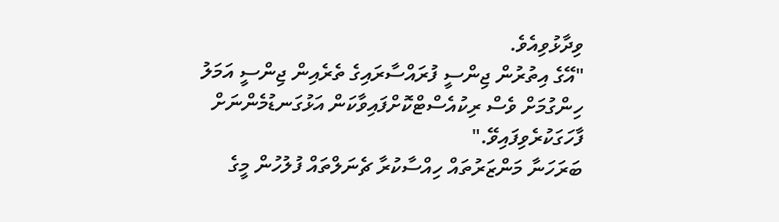ވިދާޅުވިއެވެ.
"އޭގެ އިތުރުން ޖިންސީ ފުރައްސާރައިގެ ތެރެއިން ޖިންސީ އަމަލު ހިންގުމަށް ވެސް ރިކުއެސްޓްކޮށްފައިވާކަން އަޅުގަނޑުމެންނަށް ފާހަގަކުރެވިފައިވޭ."
ބަރަހަނާ މަންޒަރުތައް ހިއްސާކުރާ ޗެނަލްތައް ފުލުހުން މީގެ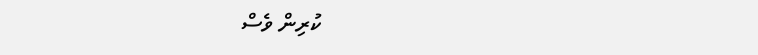ކުރިން ވެސް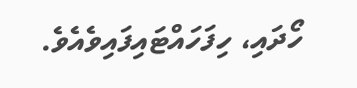ހޯދައި، ހިފަހައްޓައިފައިވެއެވެ.